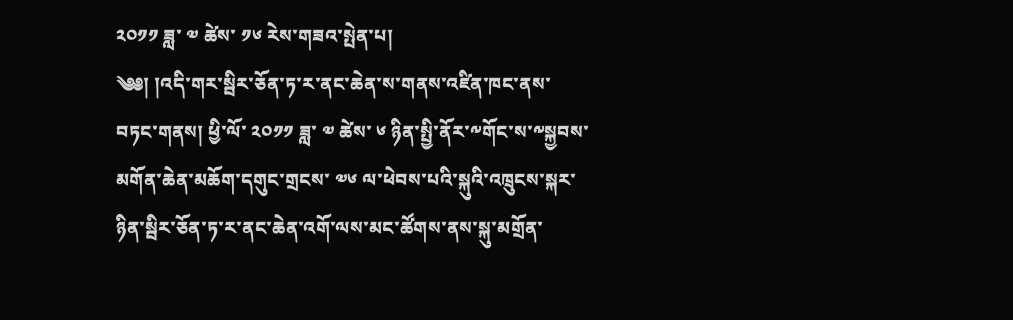༢༠༡༡ ཟླ་ ༧ ཚེས་ ༡༦ རེས་གཟའ་སྤེན་པ།
༄༅། །འདི་གར་སྦིར་ཅོན་ཏ་ར་ནང་ཆེན་ས་གནས་འཛིན་ཁང་ནས་བཏང་གནས། ཕྱི་ལོ་ ༢༠༡༡ ཟླ་ ༧ ཚེས་ ༦ ཉིན་སྤྱི་ནོར་༸གོང་ས་༸སྐྱབས་མགོན་ཆེན་མཆོག་དགུང་གྲངས་ ༧༦ ལ་ཕེབས་པའི་སྐུའི་འཁྲུངས་སྐར་ཉིན་སྦིར་ཅོན་ཏ་ར་ནང་ཆེན་འགོ་ལས་མང་ཚོགས་ནས་སྐུ་མགྲོན་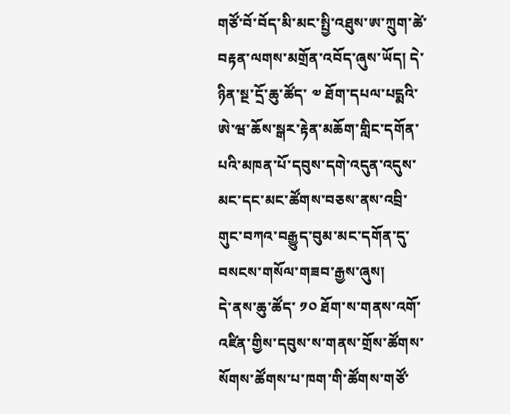གཙོ་བོ་བོད་མི་མང་སྤྱི་འཐུས་ཨ་ཀྲུག་ཚེ་བརྟན་ལགས་མགྲོན་འབོད་ཞུས་ཡོད། དེ་ཉིན་སྔ་དྲོ་ཆུ་ཚོད་ ༧ ཐོག་དཔལ་པདྨའི་ཨེ་ཝ་ཆོས་སྒར་རྟེན་མཆོག་གླིང་དགོན་པའི་མཁན་པོ་དབུས་དགེ་འདུན་འདུས་མང་དང་མང་ཚོགས་བཅས་ནས་འབྲི་གུང་བཀའ་བརྒྱུད་བུམ་མང་དགོན་དུ་བསངས་གསོལ་གཟབ་རྒྱས་ཞུས།
དེ་ནས་ཆུ་ཚོད་ ༡༠ ཐོག་ས་གནས་འགོ་འཛིན་གྱིས་དབུས་ས་གནས་གྲོས་ཚོགས་སོགས་ཚོགས་པ་ཁག་གི་ཚོགས་གཙོ་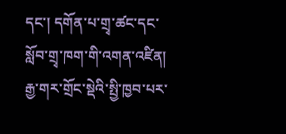དང་། དགོན་པ་གྲྭ་ཚང་དང་སློབ་གྲྭ་ཁག་གི་འགན་འཛིན། རྒྱ་གར་གྲོང་སྡེའི་སྤྱི་ཁྱབ་པར་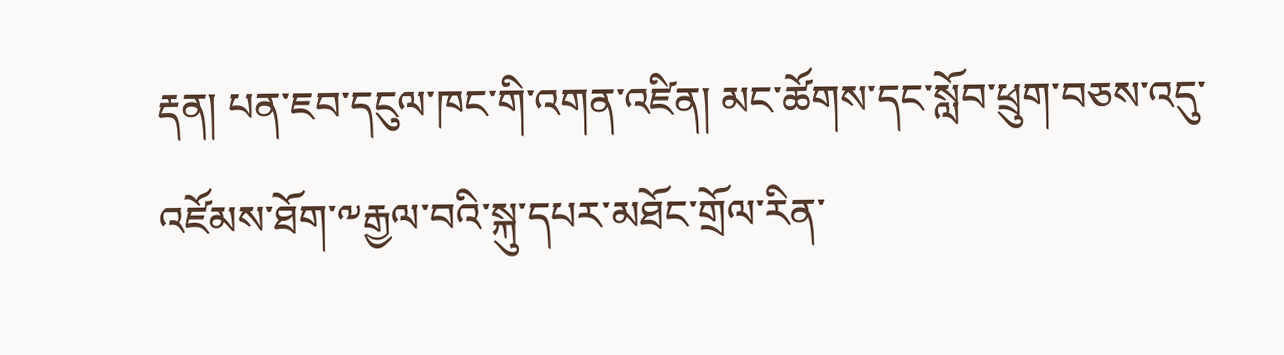རྡན། པན་ཇབ་དངུལ་ཁང་གི་འགན་འཛིན། མང་ཚོགས་དང་སློབ་ཕྲུག་བཅས་འདུ་འཛོམས་ཐོག་༸རྒྱལ་བའི་སྐུ་དཔར་མཐོང་གྲོལ་རིན་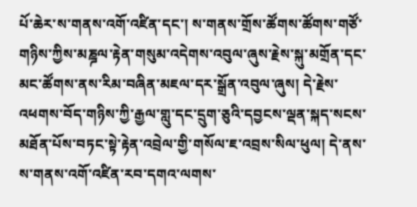པོ་ཆེར་ས་གནས་འགོ་འཛིན་དང་། ས་གནས་གྲོས་ཚོགས་ཚོགས་གཙོ་གཉིས་ཀྱིས་མཎྜལ་རྟེན་གསུམ་འདེགས་འབུལ་ཞུས་རྗེས་སྐུ་མགྲོན་དང་མང་ཚོགས་ནས་རིམ་བཞིན་མཇལ་དར་སྒྲོན་འབུལ་ཞུས། དེ་རྗེས་འཕགས་བོད་གཉིས་ཀྱི་རྒྱལ་གླུ་དང་དྲུག་ཅུའི་དབྱངས་ལྡན་སྐད་སངས་མཐོན་པོས་བཏང་སྟེ་རྟེན་འབྲེལ་གྱི་གསོལ་ཇ་འབྲས་སིལ་ཕུལ། དེ་ནས་ས་གནས་འགོ་འཛིན་རབ་དགའ་ལགས་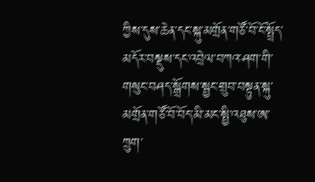ཀྱིས་དུས་ཆེན་དང་སྐུ་མགྲོན་གཙོ་བོ་ངོ་སྤྲོད་མདོར་བསྡུས་དང་འབྲེལ་བཀའ་ཤག་གི་གསུང་བཤད་སྒྲོགས་སྦྱང་གྲུབ་བསྟུན་སྐུ་མགྲོན་གཙོ་བོ་བོད་མི་མང་སྤྱི་འཐུས་ཨ་ཀྲུག་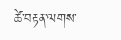ཚེ་བརྟན་ལགས་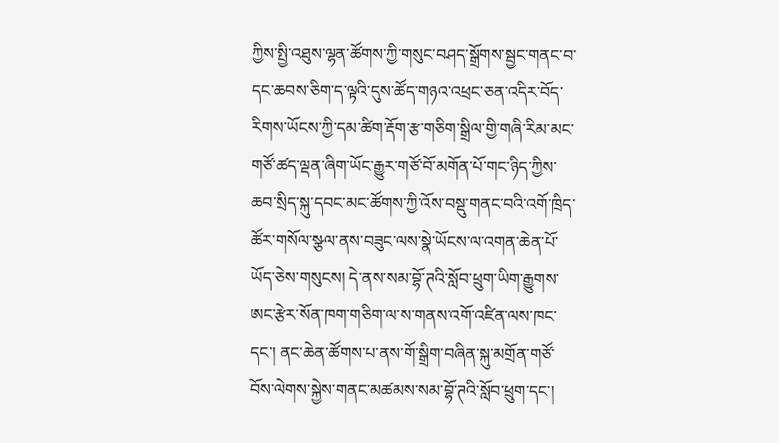ཀྱིས་སྤྱི་འཐུས་ལྷན་ཚོགས་ཀྱི་གསུང་བཤད་སྒྲོགས་སྦྱང་གནང་བ་དང་ཆབས་ཅིག་ད་ལྟའི་དུས་ཚོད་གཉའ་འཕྲང་ཅན་འདིར་བོད་རིགས་ཡོངས་ཀྱི་དམ་ཚིག་རྡོག་རྩ་གཅིག་སྒྲིལ་གྱི་གཞི་རིམ་མང་གཙོ་ཚད་ལྡན་ཞིག་ཡོང་རྒྱུར་གཙོ་བོ་མགོན་པོ་གང་ཉིད་ཀྱིས་ཆབ་སྲིད་སྐུ་དབང་མང་ཚོགས་ཀྱི་འོས་བསྡུ་གནང་བའི་འགོ་ཁྲིད་ཚོར་གསོལ་སྩལ་ནས་བཟུང་ལས་སྣེ་ཡོངས་ལ་འགན་ཆེན་པོ་ཡོད་ཅེས་གསུངས། དེ་ནས་སམ་བྷོ་ཊའི་སློབ་ཕྲུག་ཡིག་རྒྱུགས་ཨང་རྩེར་སོན་ཁག་གཅིག་ལ་ས་གནས་འགོ་འཛིན་ལས་ཁང་དང་། ནང་ཆེན་ཚོགས་པ་ནས་གོ་སྒྲིག་བཞིན་སྐུ་མགྲོན་གཙོ་བོས་ལེགས་སྐྱེས་གནང་མཚམས་སམ་བྷོ་ཊའི་སློབ་ཕྲུག་དང་།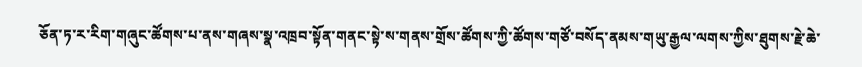ཅོན་ཏ་ར་རིག་གཞུང་ཚོགས་པ་ནས་གཞས་སྣ་འཁྲབ་སྟོན་གནང་སྟེ་ས་གནས་གྲོས་ཚོགས་ཀྱི་ཚོགས་གཙོ་བསོད་ནམས་གཡུ་རྒྱལ་ལགས་ཀྱིས་ཐུགས་རྗེ་ཆེ་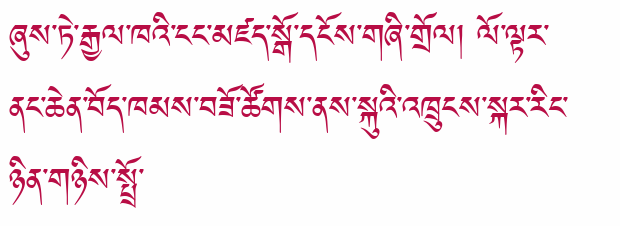ཞུས་ཏེ་རྒྱལ་ཁའི་ངང་མཛད་སྒོ་དངོས་གཞི་གྲོལ། ལོ་ལྟར་ནང་ཆེན་བོད་ཁམས་བཟོ་ཚོགས་ནས་སྐུའི་འཁྲུངས་སྐར་རིང་ཉིན་གཉིས་སྤྲོ་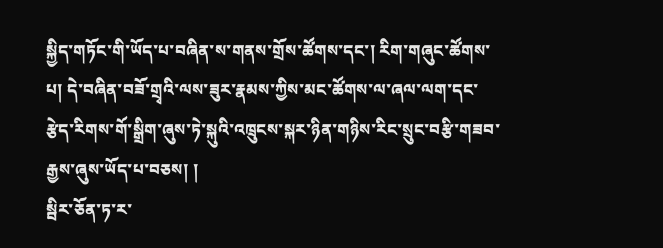སྐྱིད་གཏོང་གི་ཡོད་པ་བཞིན་ས་གནས་གྲོས་ཚོགས་དང་། རིག་གཞུང་ཚོགས་པ། དེ་བཞིན་བཟོ་གྲྭའི་ལས་ཟུར་རྣམས་ཀྱིས་མང་ཚོགས་ལ་ཞལ་ལག་དང་རྩེད་རིགས་གོ་སྒྲིག་ཞུས་ཏེ་སྐུའི་འཁྲུངས་སྐར་ཉིན་གཉིས་རིང་སྲུང་བརྩི་གཟབ་རྒྱས་ཞུས་ཡོད་པ་བཅས། །
སྦིར་ཅོན་ཏ་ར་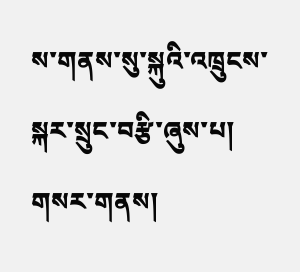ས་གནས་སུ་སྐུའི་འཁྲུངས་སྐར་སྲུང་བརྩི་ཞུས་པ།
གསར་གནས།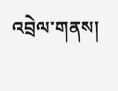འབྲེལ་གནས།